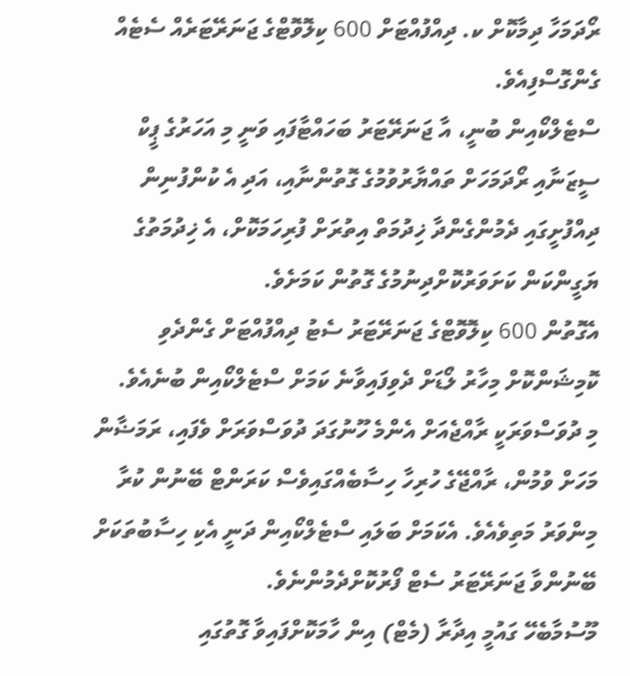ރޯދަމަހާ ދިމާކޮށް ކ. ދިއްފުއްޓަށް 600 ކިލޮވޮޓްގެ ޖަނަރޭޓަރެއް ސެޓެއް ގެންގޮސްފިއެވެ.
ސްޓެލްކޯއިން ބުނީ، އާ ޖަނަރޭޓަރު ބަހައްޓާފައި ވަނީ މި އަހަރުގެ ޕީކް ސީޒަނާއި ރޯދަމަހަށް ތައްޔާރުވުމުގެ ގޮތުންނާއި، އަދި އެ ކުންފުނިން ދިއްފުށީގައި ދެމުންގެންދާ ޚިދުމަތް އިތުރަށް ފުރިހަމަކޮށް، އެ ޚިދުމަތުގެ ޔަގީންކަން ކަށަވަރުކޮށްދިނުމުގެ ގޮތުން ކަމަށެވެ.
އެގޮތުން 600 ކިލޮވޮޓްގެ ޖަނަރޭޓަރު ސެޓު ދިއްފުއްޓަށް ގެންދެވި ކޮމިޝަންކޮށް މިހާރު ލޯޑަށް ދެވިފައިވާނެ ކަމަށް ސްޓެލްކޯއިން ބުނެއެވެ.
މި ދުވަސްވަރަކީ ރާއްޖެއަށް އެންމެ ހޫނުގަދަ ދުވަސްވަރަށް ވެފައި، ރަމަޟާން މަހަށް ވުމުން، ރާއްޖޭގެ ހުރިހާ ހިސާބެއްގައިވެސް ކަރަންޓް ބޭނުން ކުރާ މިންވަރު މަތިވެއެވެ. އެކަމަށް ބަލައި ސްޓެލްކޯއިން ދަނީ އެކި ހިސާބުތަކަށް ބޭނުންވާ ޖަނަރޭޓަރު ސެޓް ފޯރުކޮށްދެމުންނެވެ.
މޫސުމާބެހޭ ގައުމީ އިދާރާ (މެޓް) އިން ހާމަކޮށްފައިވާ ގޮތުގައި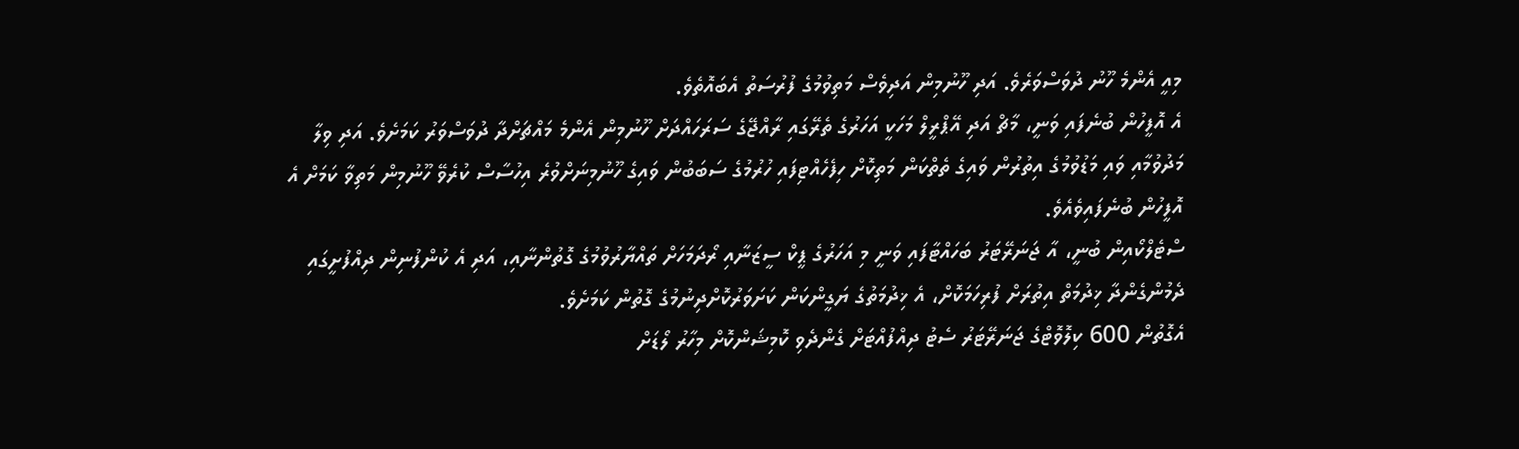މިއީ އެންމެ ހޫނު ދުވަސްވަރެވެ. އަދި ހޫނުމިން އަދިވެސް މަތިވުމުގެ ފުރުސަތު އެބައޮތެވެ.
އެ އޮފީހުން ބުނެފައި ވަނީ، މާޗް އަދި އޭޕްރީލް މަހަކީ އަހަރުގެ ތެރޭގައި ރާއްޖޭގެ ސަރަހައްދަށް ހޫނުމިން އެންމެ މައްޗަށްދާ ދުވަސްވަރު ކަމަށެވެ. އަދި ވިލާ މަދުވުމާއި ވައި މަޑުވުމުގެ އިތުރުން ވައިގެ ތެތްކަން މަތިކޮށް ހިފެހެއްޓިފައި ހުރުމުގެ ސަބަބުން ވައިގެ ހޫނުމިނަށްވުރެ އިހުސާސް ކުރެވޭ ހޫނުމިން މަތިވާ ކަމަށް އެ އޮފީހުން ބުނެފައިވެއެވެ.
ސްޓެލްކޯއިން ބުނީ، އާ ޖަނަރޭޓަރު ބަހައްޓާފައި ވަނީ މި އަހަރުގެ ޕީކް ސީޒަނާއި ރޯދަމަހަށް ތައްޔާރުވުމުގެ ގޮތުންނާއި، އަދި އެ ކުންފުނިން ދިއްފުށީގައި ދެމުންގެންދާ ޚިދުމަތް އިތުރަށް ފުރިހަމަކޮށް، އެ ޚިދުމަތުގެ ޔަގީންކަން ކަށަވަރުކޮށްދިނުމުގެ ގޮތުން ކަމަށެވެ.
އެގޮތުން 600 ކިލޮވޮޓްގެ ޖަނަރޭޓަރު ސެޓު ދިއްފުއްޓަށް ގެންދެވި ކޮމިޝަންކޮށް މިހާރު ލޯޑަށް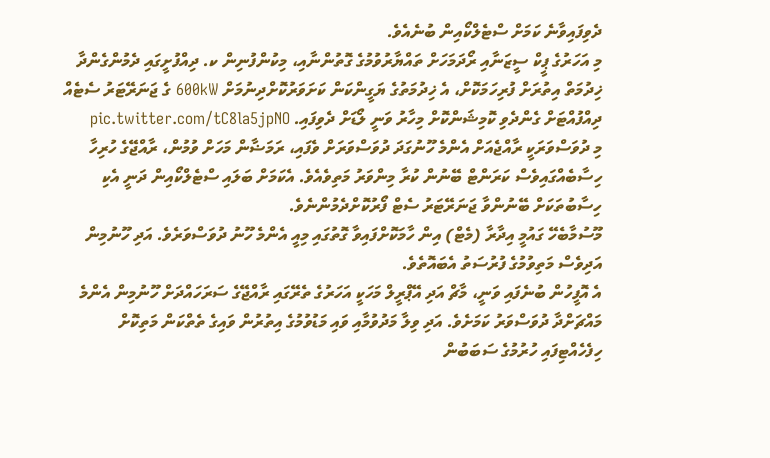ދެވިފައިވާނެ ކަމަށް ސްޓެލްކޯއިން ބުނެއެވެ.
މި އަހަރުގެ ޕީކް ސީޒަނާއި ރޯދަމަހަށް ތައްޔާރުވުމުގެ ގޮތުންނާއި، މިކުންފުނިން ކ. ދިއްފުށީގައި ދެމުންގެންދާ ޚިދުމަތް އިތުރަށް ފުރިހަމަކޮށް، އެ ޚިދުމަތުގެ ޔަގީންކަން ކަށަވަރުކޮށްދިނުމަށް 600kW ގެ ޖަނަރޭޓަރު ސެޓެއް ދިއްފުއްޓަށް ގެންދެވި ކޮމިޝަންކޮށް މިހާރު ވަނީ ލޯޑަށް ދެވިފައި. pic.twitter.com/tC8la5jpNO
މި ދުވަސްވަރަކީ ރާއްޖެއަށް އެންމެ ހޫނުގަދަ ދުވަސްވަރަށް ވެފައި، ރަމަޟާން މަހަށް ވުމުން، ރާއްޖޭގެ ހުރިހާ ހިސާބެއްގައިވެސް ކަރަންޓް ބޭނުން ކުރާ މިންވަރު މަތިވެއެވެ. އެކަމަށް ބަލައި ސްޓެލްކޯއިން ދަނީ އެކި ހިސާބުތަކަށް ބޭނުންވާ ޖަނަރޭޓަރު ސެޓް ފޯރުކޮށްދެމުންނެވެ.
މޫސުމާބެހޭ ގައުމީ އިދާރާ (މެޓް) އިން ހާމަކޮށްފައިވާ ގޮތުގައި މިއީ އެންމެ ހޫނު ދުވަސްވަރެވެ. އަދި ހޫނުމިން އަދިވެސް މަތިވުމުގެ ފުރުސަތު އެބައޮތެވެ.
އެ އޮފީހުން ބުނެފައި ވަނީ، މާޗް އަދި އޭޕްރީލް މަހަކީ އަހަރުގެ ތެރޭގައި ރާއްޖޭގެ ސަރަހައްދަށް ހޫނުމިން އެންމެ މައްޗަށްދާ ދުވަސްވަރު ކަމަށެވެ. އަދި ވިލާ މަދުވުމާއި ވައި މަޑުވުމުގެ އިތުރުން ވައިގެ ތެތްކަން މަތިކޮށް ހިފެހެއްޓިފައި ހުރުމުގެ ސަބަބުން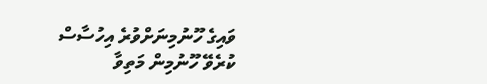ވައިގެ ހޫނުމިނަށްވުރެ އިހުސާސް ކުރެވޭ ހޫނުމިން މަތިވާ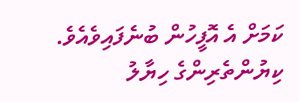ކަމަށް އެ އޮފީހުން ބުނެފައިވެއެވެ.
ކިޔުންތެރިންގެ ހިޔާލު